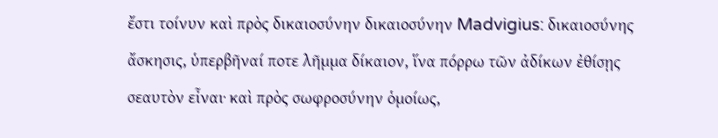ἔστι τοίνυν καὶ πρὸς δικαιοσύνην δικαιοσύνην Madvigius: δικαιοσύνης ἄσκησις, ὑπερβῆναί ποτε λῆμμα δίκαιον, ἵνα πόρρω τῶν ἀδίκων ἐθίσῃς σεαυτὸν εἶναι· καὶ πρὸς σωφροσύνην ὁμοίως,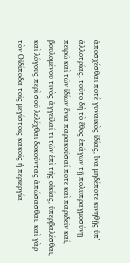ἀποσχέσθαι ποτὲ γυναικὸς ἰδίας, ἵνα μηδέποτε κινηθῇς ὑπʼ ἀλλοτρίας. τοῦτο δὴ τὸ ἔθος ἐπάγων τῇ πολυπραγμοσύνῃ πειρῶ καὶ τῶν ἰδίων ἔνια παρακοῦσαί ποτε καὶ παριδεῖν καί, βουλομένου τινὸς ἀγγεῖλαί τι τῶν ἐπὶ τῆς οἰκίας, ὑπερβαλέσθαι, καὶ λόγους περὶ σοῦ λελέχθαι δοκοῦντας ἀπώσασθαι. καὶ γὰρ τὸν Οἰδίποδα τοῖς μεγίστοις κακοῖς ἡ περιεργία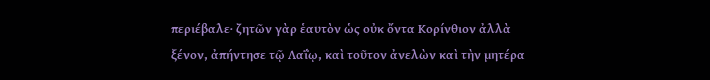περιέβαλε· ζητῶν γὰρ ἑαυτὸν ὡς οὐκ ὄντα Κορίνθιον ἀλλὰ ξένον, ἀπήντησε τῷ Λαΐῳ, καὶ τοῦτον ἀνελὼν καὶ τὴν μητέρα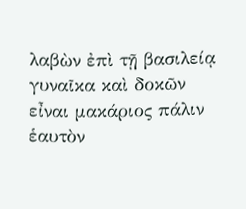λαβὼν ἐπὶ τῇ βασιλείᾳ γυναῖκα καὶ δοκῶν εἶναι μακάριος πάλιν ἑαυτὸν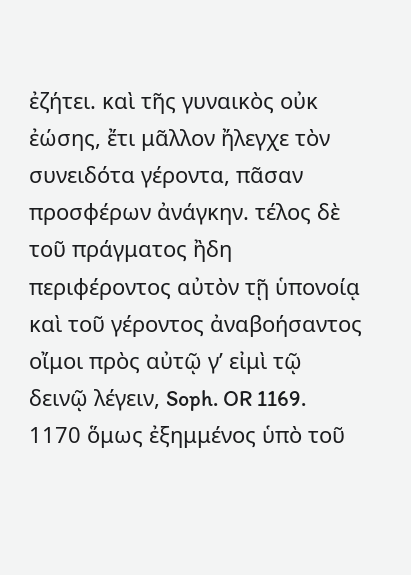ἐζήτει. καὶ τῆς γυναικὸς οὐκ ἐώσης, ἔτι μᾶλλον ἤλεγχε τὸν συνειδότα γέροντα, πᾶσαν προσφέρων ἀνάγκην. τέλος δὲ τοῦ πράγματος ἢδη περιφέροντος αὐτὸν τῇ ὑπονοίᾳ καὶ τοῦ γέροντος ἀναβοήσαντος οἴμοι πρὸς αὐτῷ γʼ εἰμὶ τῷ δεινῷ λέγειν, Soph. OR 1169. 1170 ὅμως ἐξημμένος ὑπὸ τοῦ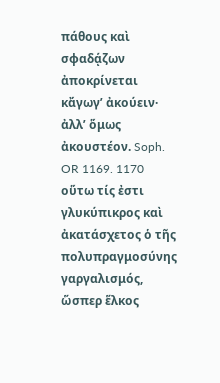πάθους καὶ σφαδᾴζων ἀποκρίνεται κἄγωγʼ ἀκούειν· ἀλλʼ ὅμως ἀκουστέον. Soph. OR 1169. 1170 οὕτω τίς ἐστι γλυκύπικρος καὶ ἀκατάσχετος ὁ τῆς πολυπραγμοσύνης γαργαλισμός, ὥσπερ ἕλκος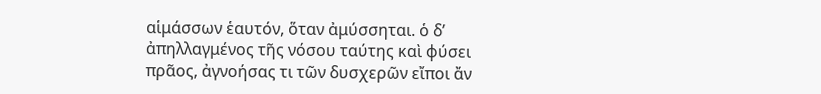αἱμάσσων ἑαυτόν, ὅταν ἀμύσσηται. ὁ δʼ ἀπηλλαγμένος τῆς νόσου ταύτης καὶ φύσει πρᾶος, ἀγνοήσας τι τῶν δυσχερῶν εἴποι ἄν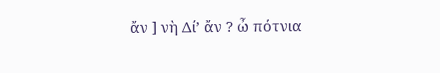ἄν ] νὴ Δί’ ἄν ? ὦ πότνια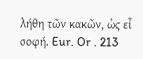λήθη τῶν κακῶν, ὡς εἶ σοφή. Eur. Or . 213